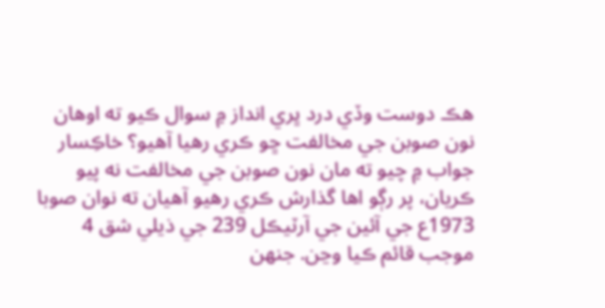هڪ دوست وڏي درد ڀري انداز ۾ سوال ڪيو ته اوهان نون صوبن جي مخالفت ڇو ڪري رهيا آهيو؟ خاڪِسار جواب ۾ چيو ته مان نون صوبن جي مخالفت نه پيو ڪريان، پر رڳو اها گذارش ڪري رهيو آهيان ته نوان صوبا 1973ع جي آئين جي آرٽيڪل 239 جي ذيلي شق 4 موجب قائم ڪيا وڃن. جنهن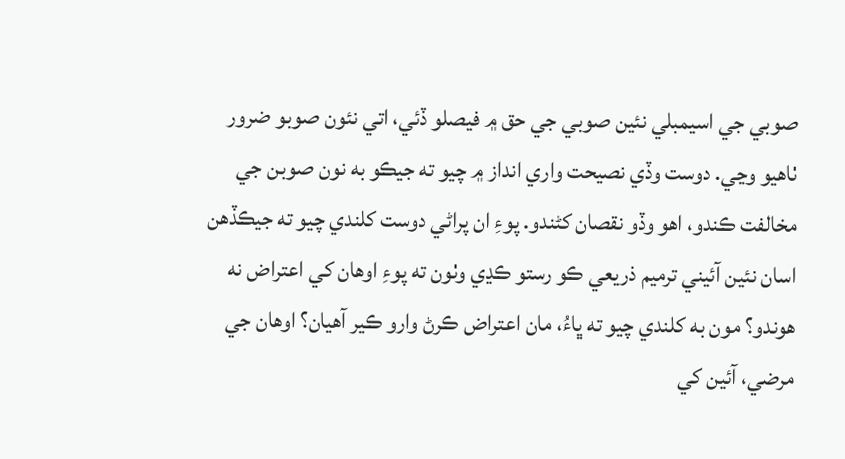صوبي جي اسيمبلي نئين صوبي جي حق ۾ فيصلو ڏئي، اتي نئون صوبو ضرور ٺاهيو وڃي. دوست وڏي نصيحت واري انداز ۾ چيو ته جيڪو به نون صوبن جي مخالفت ڪندو، اهو وڏو نقصان کڻندو. پوءِ ان پراڻي دوست کلندي چيو ته جيڪڏهن اسان نئين آئيني ترميم ذريعي ڪو رستو ڪڍي وٺون ته پوءِ اوهان کي اعتراض نه هوندو؟ مون به کلندي چيو ته ڀاءُ، مان اعتراض ڪرڻ وارو ڪير آهيان؟ اوهان جي مرضي، آئين کي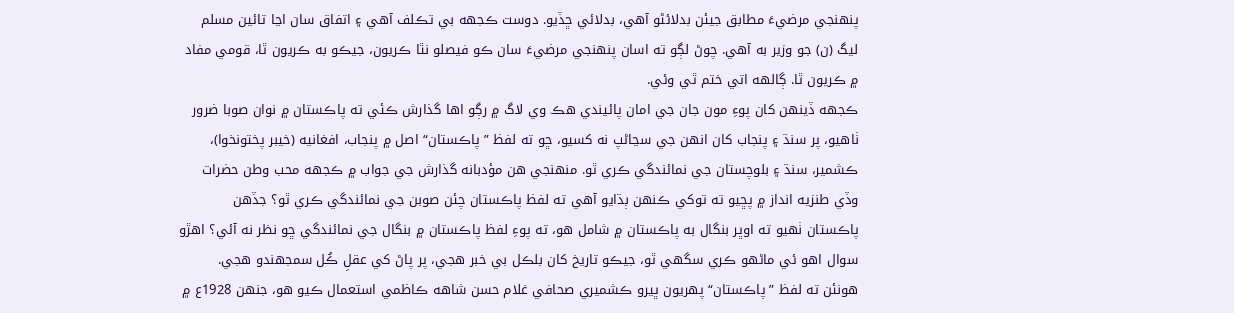پنهنجي مرضيءَ مطابق جيئن بدلائڻو آهي، بدلائي ڇڏيو. دوست ڪجهه بي تڪلف آهي ۽ اتفاق سان اڃا تائين مسلم ليگ (ن) جو وزير به آهي. چوڻ لڳو ته اسان پنهنجي مرضيءَ سان ڪو فيصلو نٿا ڪريون، جيڪو به ڪريون ٿا، قومي مفاد ۾ ڪريون ٿا. ڳالهه اتي ختم ٿي وئي.
ڪجهه ڏينهن کان پوءِ مون جان جي امان پائيندي هڪ وي لاگ ۾ رڳو اها گذارش ڪئي ته پاڪستان ۾ نوان صوبا ضرور ٺاهيو، پر سنڌ ۽ پنجاب کان انهن جي سڃاڻپ نه کسيو، ڇو ته لفظ ”پاڪستان“ اصل ۾ پنجاب، افغانيه (خيبر پختونخوا)، ڪشمير، سنڌ ۽ بلوچستان جي نمائندگي ڪري ٿو. منهنجي هن مؤدبانه گذارش جي جواب ۾ ڪجهه محب وطن حضرات وڏي طنزيه انداز ۾ پڇيو ته توکي ڪنهن ٻڌايو آهي ته لفظ پاڪستان چئن صوبن جي نمائندگي ڪري ٿو؟ جڏهن پاڪستان ٺهيو ته اوڀر بنگال به پاڪستان ۾ شامل هو، ته پوءِ لفظ پاڪستان ۾ بنگال جي نمائندگي ڇو نظر نه آئي؟ اهڙو سوال اهو ئي ماڻهو ڪري سگهي ٿو، جيڪو تاريخ کان بلڪل بي خبر هجي، پر پاڻ کي عقلِ ڪُل سمجهندو هجي.
هونئن ته لفظ ”پاڪستان“ پهريون ڀيرو ڪشميري صحافي غلام حسن شاهه ڪاظمي استعمال ڪيو هو، جنهن 1928ع ۾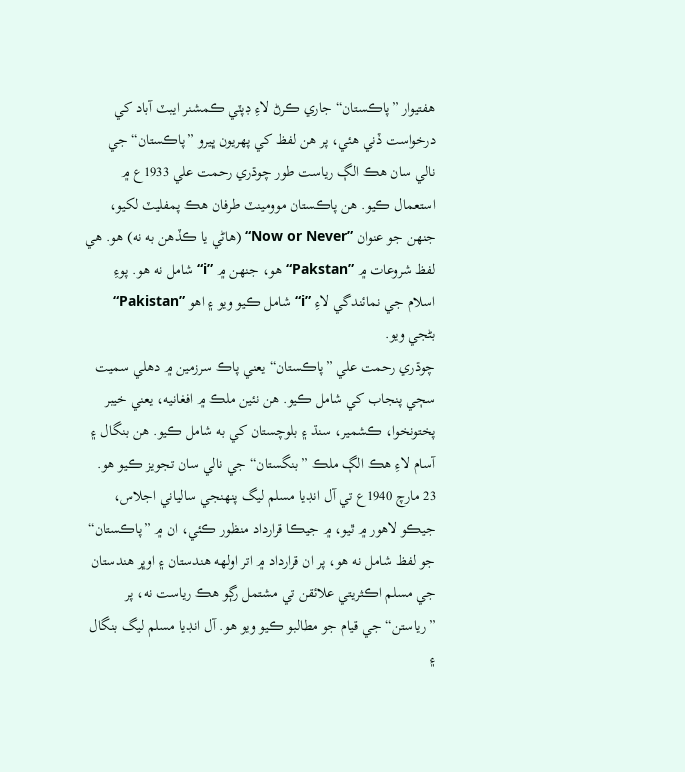هفتيوار ”پاڪستان“ جاري ڪرڻ لاءِ ڊپٽي ڪمشنر ايبٽ آباد کي درخواست ڏني هئي، پر هن لفظ کي پهريون ڀيرو ”پاڪستان“ جي نالي سان هڪ الڳ رياست طور چوڌري رحمت علي 1933ع ۾ استعمال ڪيو. هن پاڪستان موومينٽ طرفان هڪ پمفليٽ لکيو، جنهن جو عنوان ”Now or Never“ (هاڻي يا ڪڏهن به نه) هو. هي لفظ شروعات ۾ ”Pakstan“ هو، جنهن ۾ ”i“ شامل نه هو. پوءِ اسلام جي نمائندگي لاءِ ”i“ شامل ڪيو ويو ۽ اهو ”Pakistan“ بڻجي ويو.
چوڌري رحمت علي ”پاڪستان“ يعني پاڪ سرزمين ۾ دهلي سميت سڄي پنجاب کي شامل ڪيو. هن نئين ملڪ ۾ افغانيه، يعني خيبر پختونخوا، ڪشمير، سنڌ ۽ بلوچستان کي به شامل ڪيو. هن بنگال ۽ آسام لاءِ هڪ الڳ ملڪ ”بنگستان“ جي نالي سان تجويز ڪيو هو.
23 مارچ 1940ع تي آل انڊيا مسلم ليگ پنهنجي سالياني اجلاس، جيڪو لاهور ۾ ٿيو، ۾ جيڪا قرارداد منظور ڪئي، ان ۾ ”پاڪستان“ جو لفظ شامل نه هو، پر ان قرارداد ۾ اتر اولهه هندستان ۽ اوڀر هندستان جي مسلم اڪثريتي علائقن تي مشتمل رڳو هڪ رياست نه، پر ”رياستن“ جي قيام جو مطالبو ڪيو ويو هو. آل انڊيا مسلم ليگ بنگال ۽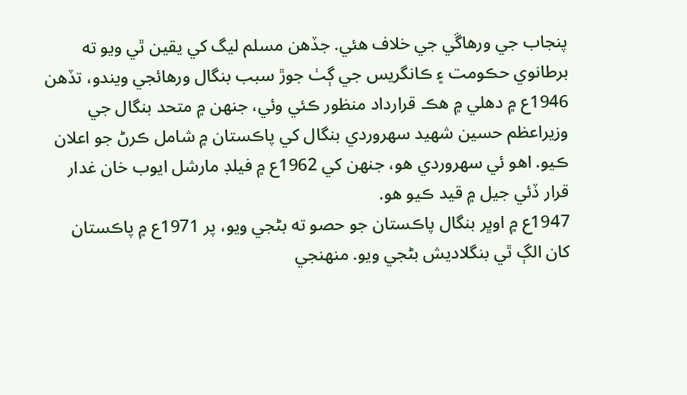پنجاب جي ورهاڱي جي خلاف هئي. جڏهن مسلم ليگ کي يقين ٿي ويو ته برطانوي حڪومت ۽ ڪانگريس جي ڳٺ جوڙ سبب بنگال ورهائجي ويندو، تڏهن 1946ع ۾ دهلي ۾ هڪ قرارداد منظور ڪئي وئي، جنهن ۾ متحد بنگال جي وزيراعظم حسين شهيد سهروردي بنگال کي پاڪستان ۾ شامل ڪرڻ جو اعلان ڪيو. اهو ئي سهروردي هو، جنهن کي 1962ع ۾ فيلڊ مارشل ايوب خان غدار قرار ڏئي جيل ۾ قيد ڪيو هو.
1947ع ۾ اوڀر بنگال پاڪستان جو حصو ته بڻجي ويو، پر 1971ع ۾ پاڪستان کان الڳ ٿي بنگلاديش بڻجي ويو. منهنجي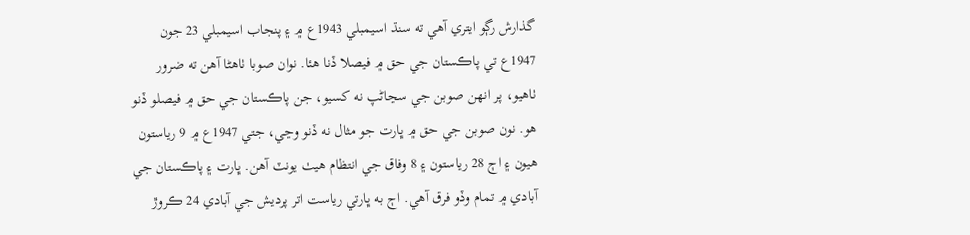گذارش رڳو ايتري آهي ته سنڌ اسيمبلي 1943ع ۾ ۽ پنجاب اسيمبلي 23 جون 1947ع تي پاڪستان جي حق ۾ فيصلا ڏنا هئا. نوان صوبا ٺاهڻا آهن ته ضرور ٺاهيو، پر انهن صوبن جي سڃاڻپ نه کسيو، جن پاڪستان جي حق ۾ فيصلو ڏنو هو. نون صوبن جي حق ۾ ڀارت جو مثال نه ڏنو وڃي، جتي 1947ع ۾ 9 رياستون هيون ۽ اڄ 28 رياستون ۽ 8 وفاق جي انتظام هيٺ يونٽ آهن. ڀارت ۽ پاڪستان جي آبادي ۾ تمام وڏو فرق آهي. اڄ به ڀارتي رياست اتر پرديش جي آبادي 24 ڪروڙ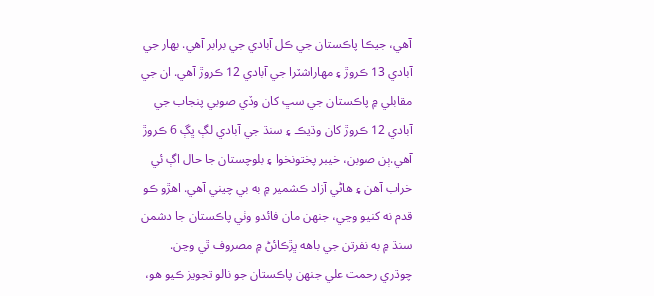آهي، جيڪا پاڪستان جي ڪل آبادي جي برابر آهي. بهار جي آبادي 13 ڪروڙ ۽ مهاراشٽرا جي آبادي 12 ڪروڙ آهي. ان جي مقابلي ۾ پاڪستان جي سڀ کان وڏي صوبي پنجاب جي آبادي 12 ڪروڙ کان وڌيڪ ۽ سنڌ جي آبادي لڳ ڀڳ 6 ڪروڙ آهي.ٻن صوبن، خيبر پختونخوا ۽ بلوچستان جا حال اڳ ئي خراب آهن ۽ هاڻي آزاد ڪشمير ۾ به بي چيني آهي. اهڙو ڪو قدم نه کنيو وڃي، جنهن مان فائدو وٺي پاڪستان جا دشمن سنڌ ۾ به نفرتن جي باهه ڀڙڪائڻ ۾ مصروف ٿي وڃن.
چوڌري رحمت علي جنهن پاڪستان جو نالو تجويز ڪيو هو،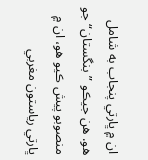ان ۾ ڀارتي پنجاب به شامل هو. هن جيڪو ”بنگستان“ جو منصوبو پيش ڪيو هو، ان ۾ ڀارتي رياستون مغربي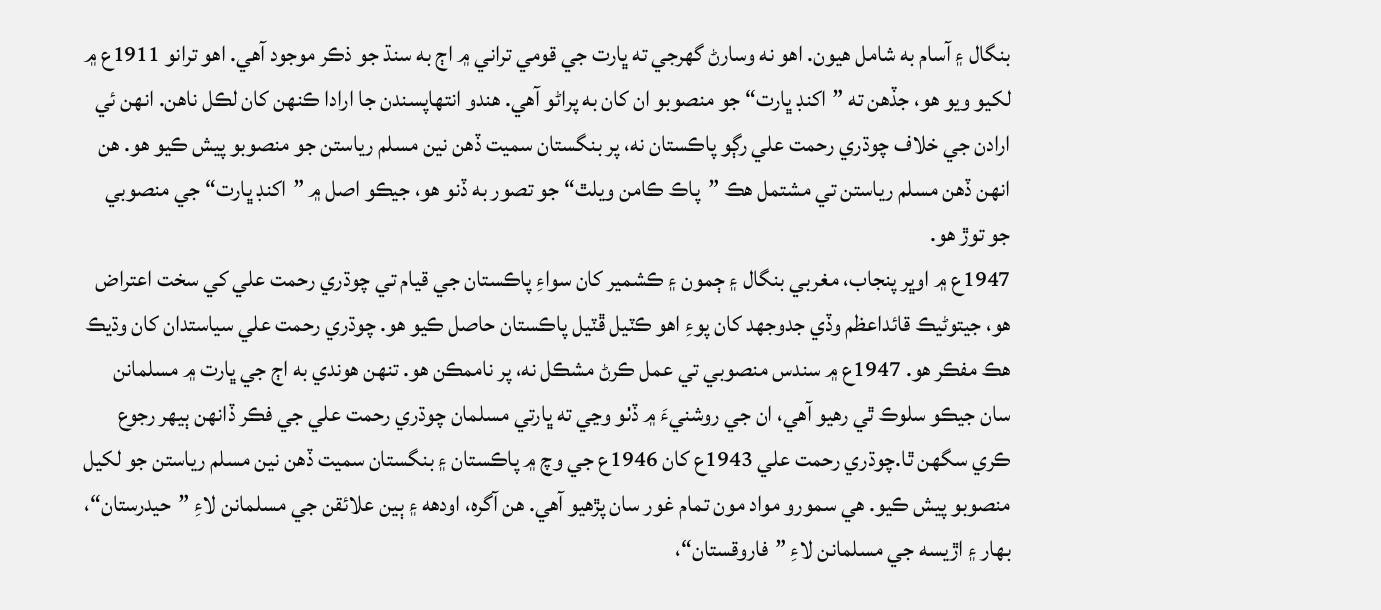بنگال ۽ آسام به شامل هيون. اهو نه وسارڻ گهرجي ته ڀارت جي قومي تراني ۾ اڄ به سنڌ جو ذڪر موجود آهي. اهو ترانو 1911ع ۾ لکيو ويو هو، جڏهن ته ”اکنڊ ڀارت“ جو منصوبو ان کان به پراڻو آهي. هندو انتهاپسندن جا ارادا ڪنهن کان لڪل ناهن. انهن ئي ارادن جي خلاف چوڌري رحمت علي رڳو پاڪستان نه، پر بنگستان سميت ڏهن نين مسلم رياستن جو منصوبو پيش ڪيو هو. هن انهن ڏهن مسلم رياستن تي مشتمل هڪ ”پاڪ ڪامن ويلٿ“ جو تصور به ڏنو هو، جيڪو اصل ۾ ”اکنڊ ڀارت“ جي منصوبي جو توڙ هو.
1947ع ۾ اوڀر پنجاب، مغربي بنگال ۽ ڄمون ۽ ڪشمير کان سواءِ پاڪستان جي قيام تي چوڌري رحمت علي کي سخت اعتراض هو، جيتوڻيڪ قائداعظم وڏي جدوجهد کان پوءِ اهو ڪٽيل ڦٽيل پاڪستان حاصل ڪيو هو. چوڌري رحمت علي سياستدان کان وڌيڪ هڪ مفڪر هو. 1947ع ۾ سندس منصوبي تي عمل ڪرڻ مشڪل نه، پر ناممڪن هو. تنهن هوندي به اڄ جي ڀارت ۾ مسلمانن سان جيڪو سلوڪ ٿي رهيو آهي، ان جي روشنيءَ ۾ ڏٺو وڃي ته ڀارتي مسلمان چوڌري رحمت علي جي فڪر ڏانهن ٻيهر رجوع ڪري سگهن ٿا.چوڌري رحمت علي 1943ع کان 1946ع جي وچ ۾ پاڪستان ۽ بنگستان سميت ڏهن نين مسلم رياستن جو لکيل منصوبو پيش ڪيو. هي سمورو مواد مون تمام غور سان پڙهيو آهي. هن آگره، اودهه ۽ ٻين علائقن جي مسلمانن لاءِ ”حيدرستان“، بهار ۽ اڙيسه جي مسلمانن لاءِ ”فاروقستان“،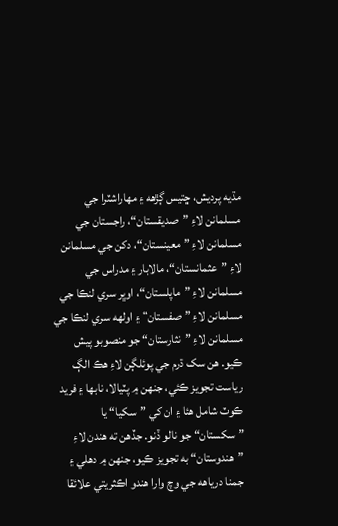مڌيه پرديش، ڇتيس ڳڙهه ۽ مهاراشٽرا جي مسلمانن لاءِ ”صديقستان“، راجستان جي مسلمانن لاءِ ”معينستان“، دکن جي مسلمانن لاءِ ”عثمانستان“، مالابار ۽ مدراس جي مسلمانن لاءِ ”ماپلستان“، اوڀر سري لنڪا جي مسلمانن لاءِ ”صفستان“ ۽ اولهه سري لنڪا جي مسلمانن لاءِ ”نثارستان“ جو منصوبو پيش ڪيو. هن سک ڌرم جي پوئلڳن لاءِ هڪ الڳ رياست تجويز ڪئي، جنهن ۾ پٽيالا، نابها ۽ فريد ڪوٽ شامل هئا ۽ ان کي ”سکيا“ يا ”سکستان“ جو نالو ڏنو. جڏهن ته هندن لاءِ ”هندوستان“ به تجويز ڪيو، جنهن ۾ دهلي ۽ جمنا درياهه جي وچ وارا هندو اڪثريتي علائقا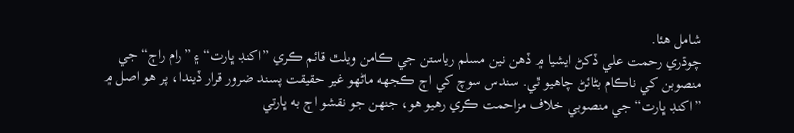شامل هئا.
چوڌري رحمت علي ڏکڻ ايشيا ۾ ڏهن نين مسلم رياستن جي ڪامن ويلٿ قائم ڪري ”اکنڊ ڀارت“ ۽ ”رام راڄ“ جي منصوبن کي ناڪام بڻائڻ چاهيو ٿي. سندس سوچ کي اڄ ڪجهه ماڻهو غير حقيقت پسند ضرور قرار ڏيندا، پر هو اصل ۾ ”اکنڊ ڀارت“ جي منصوبي خلاف مزاحمت ڪري رهيو هو، جنهن جو نقشو اڄ به ڀارتي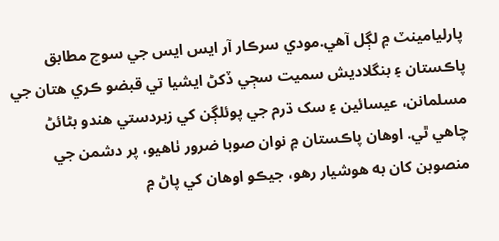پارليامينٽ ۾ لڳل آهي.مودي سرڪار آر ايس ايس جي سوچ مطابق پاڪستان ۽ بنگلاديش سميت سڄي ڏکڻ ايشيا تي قبضو ڪري هتان جي مسلمانن، عيسائين ۽ سک ڌرم جي پوئلڳن کي زبردستي هندو بڻائڻ چاهي ٿي. اوهان پاڪستان ۾ نوان صوبا ضرور ٺاهيو، پر دشمن جي منصوبن کان به هوشيار رهو، جيڪو اوهان کي پاڻ ۾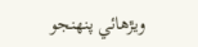ويڙهائي پنهنجو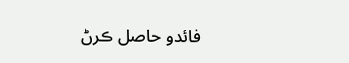فائدو حاصل ڪرڻ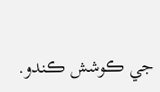جي ڪوشش ڪندو.